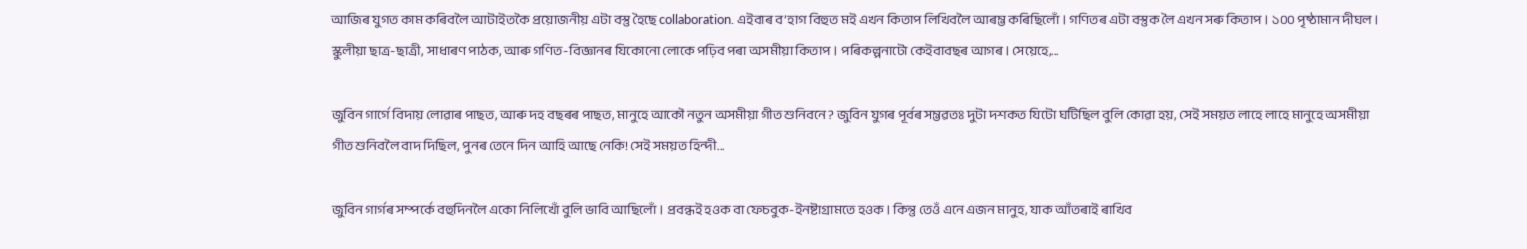আজিৰ যুগত কাম কৰিবলৈ আটাইতকৈ প্ৰয়োজনীয় এটা বস্তু হৈছে collaboration. এইবাৰ ব’হাগ বিহুত মই এখন কিতাপ লিখিবলৈ আৰম্ভ কৰিছিলোঁ। গণিতৰ এটা বস্তুক লৈ এখন সৰু কিতাপ। ১০০ পৃষ্ঠামান দীঘল। স্কুলীয়া ছাত্ৰ-ছাত্ৰী, সাধাৰণ পাঠক, আৰু গণিত-বিজ্ঞানৰ যিকোনো লোকে পঢ়িব পৰা অসমীয়া কিতাপ। পৰিকল্পনাটো কেইবাবছৰ আগৰ। সেয়েহে,...

জুবিন গাৰ্গে বিদায় লোৱাৰ পাছত, আৰু দহ বছৰৰ পাছত, মানুহে আকৌ নতুন অসমীয়া গীত শুনিবনে? জুবিন যুগৰ পূৰ্বৰ সম্ভৱতঃ দুটা দশকত যিটো ঘটিছিল বুলি কোৱা হয়, সেই সময়ত লাহে লাহে মানুহে অসমীয়া গীত শুনিবলৈ বাদ দিছিল, পুনৰ তেনে দিন আহি আছে নেকি! সেই সময়ত হিন্দী...

জুবিন গাৰ্গৰ সম্পৰ্কে বহুদিনলৈ একো নিলিখোঁ বুলি ভাবি আছিলোঁ। প্ৰবন্ধই হওক বা ফেচবুক-ইনষ্টাগ্ৰামতে হওক। কিন্তু তেওঁ এনে এজন মানুহ, যাক আঁতৰাই ৰাখিব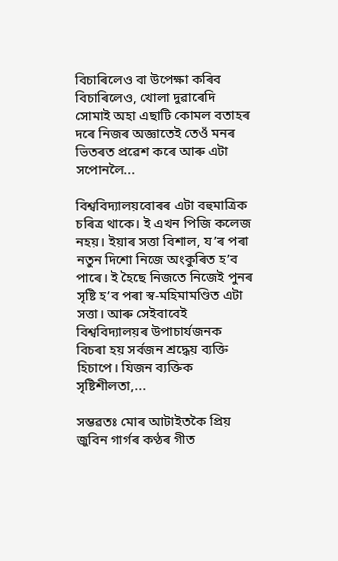বিচাৰিলেও বা উপেক্ষা কৰিব বিচাৰিলেও, খোলা দুৱাৰেদি সোমাই অহা এছাটি কোমল বতাহৰ দৰে নিজৰ অজ্ঞাতেই তেওঁ মনৰ ভিতৰত প্ৰৱেশ কৰে আৰু এটা সপোনলৈ...

বিশ্ববিদ্যালয়বোৰৰ এটা বহুমাত্ৰিক চৰিত্ৰ থাকে। ই এখন পিজি কলেজ নহয়। ইয়াৰ সত্তা বিশাল, য’ৰ পৰা নতুন দিশো নিজে অংকুৰিত হ’ব পাৰে। ই হৈছে নিজতে নিজেই পুনৰ সৃষ্টি হ’ব পৰা স্ব-মহিমামণ্ডিত এটা সত্তা। আৰু সেইবাবেই বিশ্ববিদ্যালয়ৰ উপাচাৰ্যজনক বিচৰা হয় সৰ্বজন শ্ৰদ্ধেয় ব্যক্তি হিচাপে। যিজন ব্যক্তিক সৃষ্টিশীলতা,...

সম্ভৱতঃ মোৰ আটাইতকৈ প্ৰিয় জুবিন গাৰ্গৰ কণ্ঠৰ গীত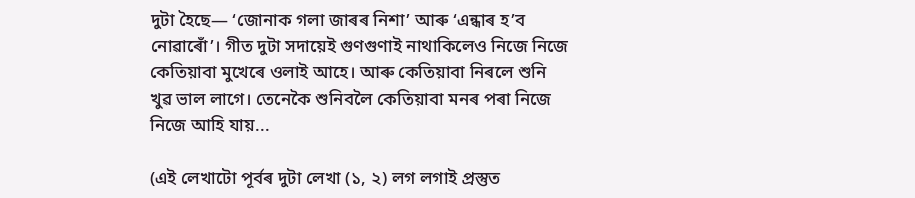দুটা হৈছে— ‘জোনাক গলা জাৰৰ নিশা’ আৰু ‘এন্ধাৰ হ’ব নোৱাৰোঁ’। গীত দুটা সদায়েই গুণগুণাই নাথাকিলেও নিজে নিজে কেতিয়াবা মুখেৰে ওলাই আহে। আৰু কেতিয়াবা নিৰলে শুনি খুৱ ভাল লাগে। তেনেকৈ শুনিবলৈ কেতিয়াবা মনৰ পৰা নিজে নিজে আহি যায়...

(এই লেখাটো পূৰ্বৰ দুটা লেখা (১, ২) লগ লগাই প্ৰস্তুত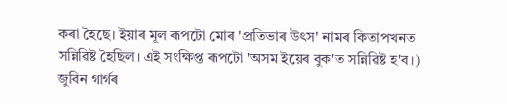কৰা হৈছে। ইয়াৰ মূল ৰূপটো মোৰ 'প্ৰতিভাৰ উৎস' নামৰ কিতাপখনত সন্নিৱিষ্ট হৈছিল। এই সংক্ষিপ্ত ৰূপটো 'অসম ইয়েৰ বুক'ত সন্নিৱিষ্ট হ'ব।) জুবিন গাৰ্গৰ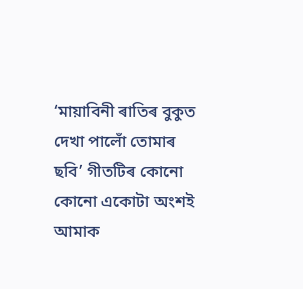‘মায়াবিনী ৰাতিৰ বুকুত দেখা পালোঁ তোমাৰ ছবি’ গীতটিৰ কোনো কোনো একোটা অংশই আমাক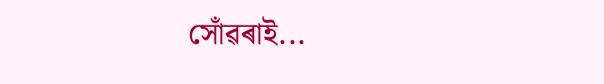সোঁৱৰাই...